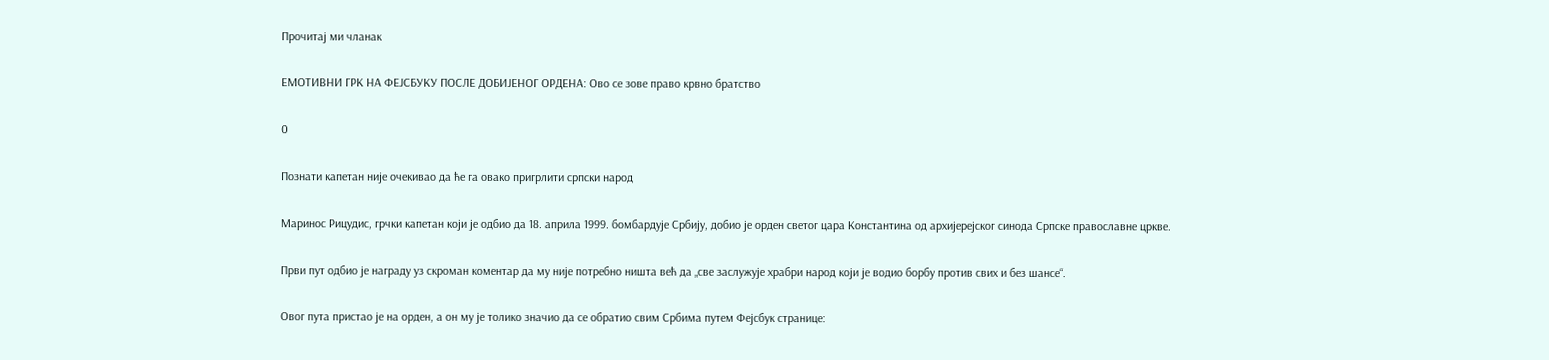Прочитај ми чланак

ЕМОТИВНИ ГРК НА ФЕЈСБУКУ ПОСЛЕ ДОБИЈЕНОГ ОРДЕНА: Ово се зове право крвно братство

0

Познати капетан није очекивао да ће га овако пригрлити српски народ

Маринос Рицудис, грчки капетан који је одбио да 18. априла 1999. бомбардује Србију, добио је орден светог цара Константина од архијерејског синода Српске православне цркве.

Први пут одбио је награду уз скроман коментар да му није потребно ништа већ да „све заслужује храбри народ који је водио борбу против свих и без шансе“.

Овог пута пристао је на орден, а он му је толико значио да се обратио свим Србима путем Фејсбук странице: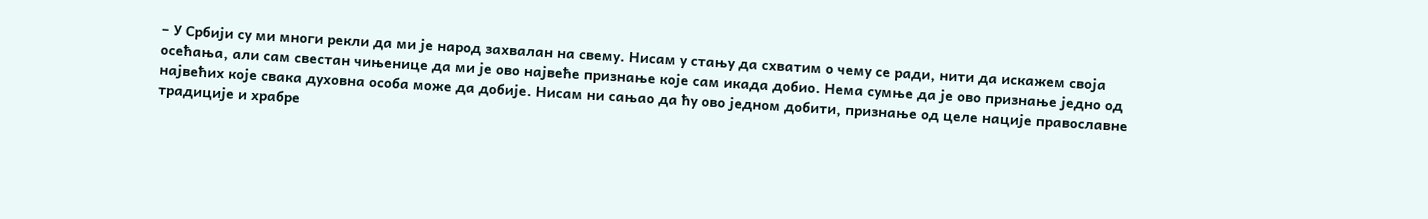– У Србији су ми многи рекли да ми је народ захвалан на свему. Нисам у стању да схватим о чему се ради, нити да искажем своја осећања, али сам свестан чињенице да ми је ово највеће признање које сам икада добио. Нема сумње да је ово признање једно од највећих које свака духовна особа може да добије. Нисам ни сањао да ћу ово једном добити, признање од целе нације православне традиције и храбре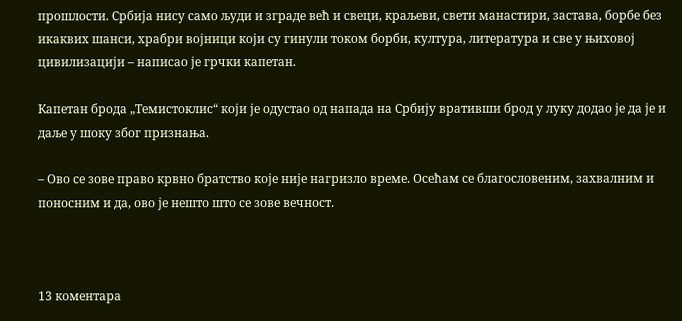прошлости. Србија нису само људи и зграде већ и свеци, краљеви, свети манастири, застава, борбе без икаквих шанси, храбри војници који су гинули током борби, култура, литература и све у њиховој цивилизацији – написао је грчки капетан.

Капетан брода „Темистоклис“ који је одустао од напада на Србију вративши брод у луку додао је да је и даље у шоку због признања.

– Ово се зове право крвно братство које није нагризло време. Осећам се благословеним, захвалним и поносним и да, ово је нешто што се зове вечност.



13 коментара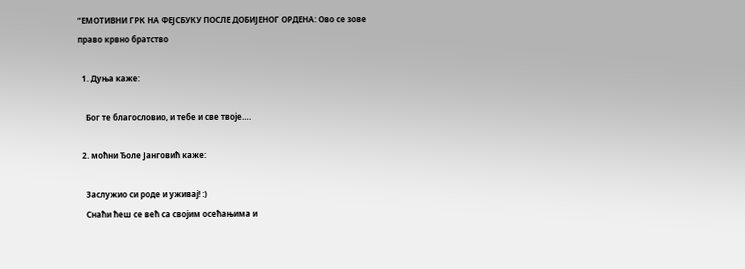“ЕМОТИВНИ ГРК НА ФЕЈСБУКУ ПОСЛЕ ДОБИЈЕНОГ ОРДЕНА: Ово се зове право крвно братство

  1. Дуња каже:

    Бог те благословио, и тебе и све твоје….

  2. моћни Ђоле Јанговић каже:

    Заслужио си роде и уживај! :)
    Снаћи ћеш се већ са својим осећањима и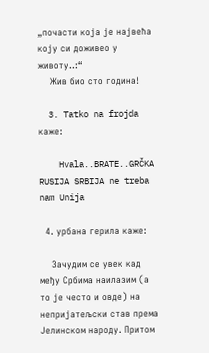„почасти која је највећа коју си доживео у животу..:“
    Жив био сто година!

  3. Tatko na frojda каже:

    Hvala..BRATE..GRČKA RUSIJA SRBIJA ne treba nam Unija

  4. урбана герила каже:

    Зачудим се увек кад међу Србима наилазим (а то је често и овде) на непријатељски став према Јелинском народу. Притом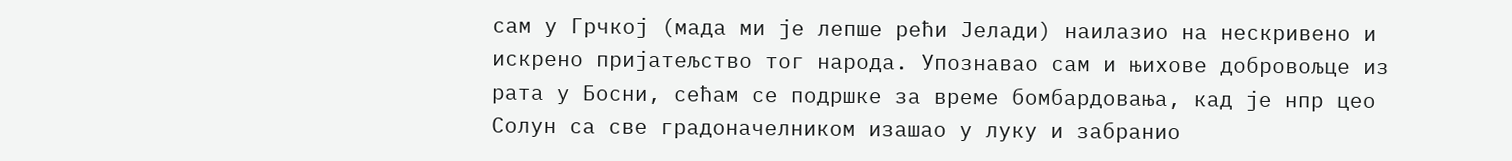сам у Грчкој (мада ми је лепше рећи Јелади) наилазио на нескривено и искрено пријатељство тог народа. Упознавао сам и њихове добровољце из рата у Босни, сећам се подршке за време бомбардовања, кад је нпр цео Солун са све градоначелником изашао у луку и забранио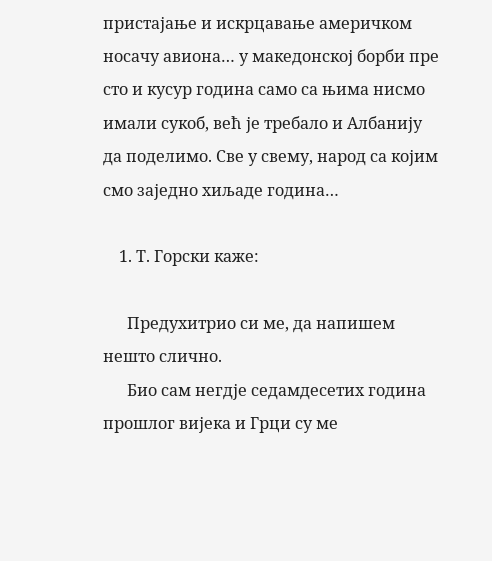пристајање и искрцавање америчком носачу авиона… у македонској борби пре сто и кусур година само са њима нисмо имали сукоб, већ је требало и Албанију да поделимо. Све у свему, народ са којим смо заједно хиљаде година…

    1. Т. Горски каже:

      Предухитрио си ме, да напишем нешто слично.
      Био сам негдје седамдесетих година прошлог вијека и Грци су ме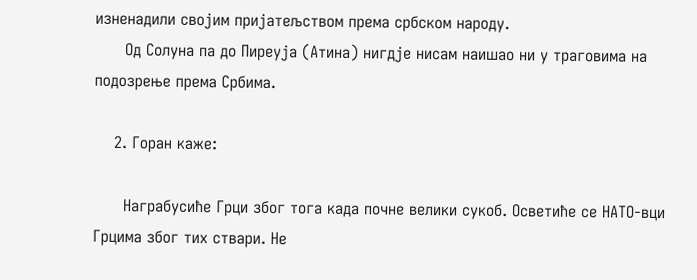изненадили својим пријатељством према србском народу.
      Од Солуна па до Пиреуја (Атина) нигдје нисам наишао ни у траговима на подозрење према Србима.

    2. Горан каже:

      Награбусиће Грци због тога када почне велики сукоб. Осветиће се НАТО-вци Грцима због тих ствари. Не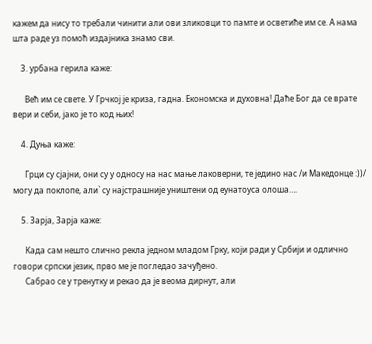кажем да нису то требали чинити али ови зликовци то памте и осветиће им се. А нама шта раде уз помоћ издајника знамо сви.

    3. урбана герила каже:

      Већ им се свете. У Грчкој је криза, гадна. Економска и духовна! Даће Бог да се врате вери и себи, јако је то код њих!

    4. Дуња каже:

      Грци су сјајни, они су у односу на нас мање лаковерни, те једино нас /и Македонце :))/ могу да поклопе, али` су најстрашније уништени од еунатоуса олоша….

    5. Зарја, Зарја каже:

      Када сам нешто слично рекла једном младом Грку, који ради у Србији и одлично говори српски језик, прво ме је погледао зачуђено.
      Сабрао се у тренутку и рекао да је веома дирнут, али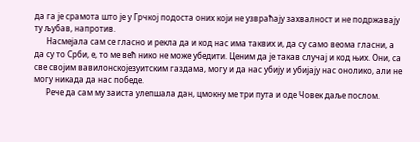да га је срамота што је у Грчкој подоста оних који не узвраћају захвалност и не подржавају ту љубав, напротив.
      Насмејала сам се гласно и рекла да и код нас има таквих и, да су само веома гласни, а да су то Срби, е, то ме већ нико не може убедити. Ценим да је такав случај и код њих. Они, са све својим вавилонскојезуитским газдама, могу и да нас убију и убијају нас онолико, али не могу никада да нас победе.
      Рече да сам му заиста улепшала дан, цмокну ме три пута и оде Човек даље послом.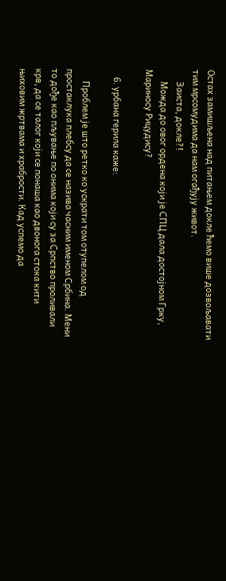Остах замишљена над питањем докле ћемо више дозвољавати тим мрсомудима да нам огађују живот.
      Заиста, докле?!
      Можда до овог ордена који је СПЦ дала достојном Грку, Мариносу Рицудису?

    6. урбана герила каже:

      Проблем је што ретко ко ускрати том отупелом од простаклука плебсу да се назива часним именом Србина. Мени то дође као пљување по онима који су за Српство проливали крв, да се талог који се понаша као двонога стока кити њиховим жртвама и храбрости. Кад успемо да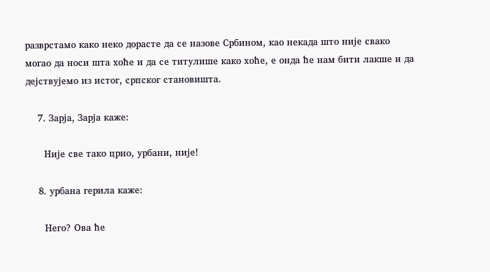разврстамо како неко дорасте да се назове Србином, као некада што није свако могао да носи шта хоће и да се титулише како хоће, е онда ће нам бити лакше и да дејствујемо из истог, српског становишта.

    7. Зарја, Зарја каже:

      Није све тако црно, урбани, није!

    8. урбана герила каже:

      Него? Ова ће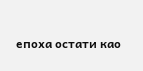епоха остати као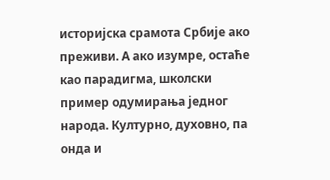историјска срамота Србије ако преживи. А ако изумре, остаће као парадигма, школски пример одумирања једног народа. Културно, духовно, па онда и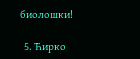биолошки!

  5. Ћирко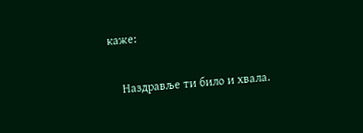каже:

    Наздравље ти било и хвала.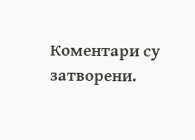Коментари су затворени.